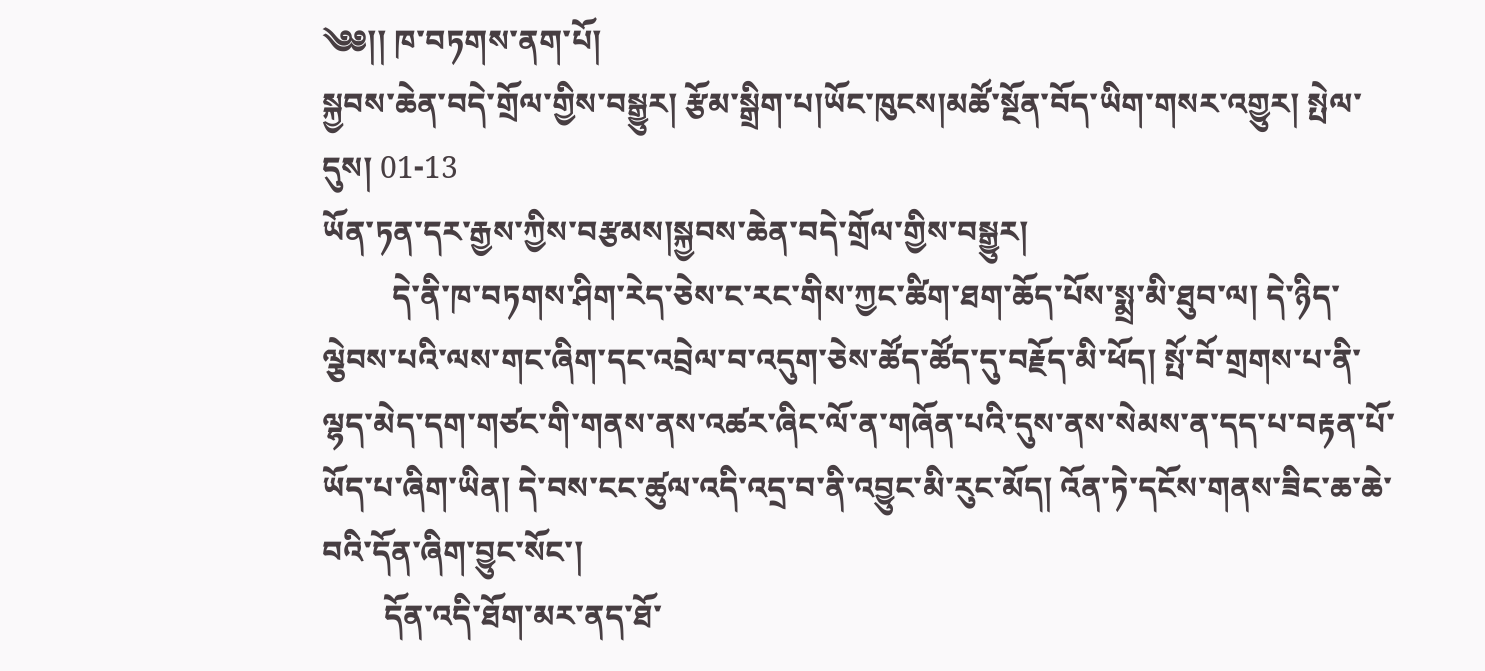༄༅།། ཁ་བཏགས་ནག་པོ།
སྐྱབས་ཆེན་བདེ་གྲོལ་གྱིས་བསྒྱུར། རྩོམ་སྒྲིག་པ།ཡོང་ཁུངས།མཚོ་སྔོན་བོད་ཡིག་གསར་འགྱུར། སྤེལ་དུས། 01-13
ཡོན་ཏན་དར་རྒྱས་ཀྱིས་བརྩམས།སྐྱབས་ཆེན་བདེ་གྲོལ་གྱིས་བསྒྱུར།
         དེ་ནི་ཁ་བཏགས་ཤིག་རེད་ཅེས་ང་རང་གིས་ཀྱང་ཚིག་ཐག་ཆོད་པོས་སྨྲ་མི་ཐུབ་ལ། དེ་ཉིད་ལྕེབས་པའི་ལས་གང་ཞིག་དང་འབྲེལ་བ་འདུག་ཅེས་ཚོད་ཚོད་དུ་བརྗོད་མི་ཕོད། སྤོ་བོ་གྲགས་པ་ནི་ལྷད་མེད་དག་གཙང་གི་གནས་ནས་འཚར་ཞིང་ལོ་ན་གཞོན་པའི་དུས་ནས་སེམས་ན་དད་པ་བརྟན་པོ་ཡོད་པ་ཞིག་ཡིན། དེ་བས་ངང་ཚུལ་འདི་འདྲ་བ་ནི་འབྱུང་མི་རུང་མོད། འོན་ཏེ་དངོས་གནས་ཟིང་ཆ་ཆེ་བའི་དོན་ཞིག་བྱུང་སོང་།
        དོན་འདི་ཐོག་མར་ནད་ཐོ་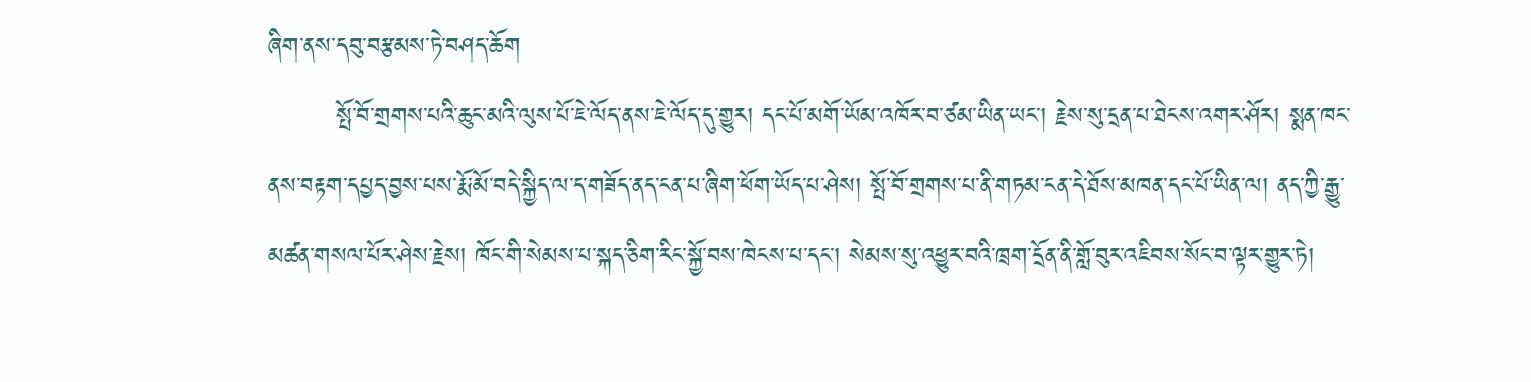ཞིག་ནས་དབུ་བརྩམས་ཏེ་བཤད་ཆོག
        སྤོ་བོ་གྲགས་པའི་ཆུང་མའི་ལུས་པོ་ཇེ་ལོད་ནས་ཇེ་ལོད་དུ་གྱུར། དང་པོ་མགོ་ཡོམ་འཁོར་བ་ཙམ་ཡིན་ཡང་། རྗེས་སུ་དྲན་པ་ཐེངས་འགར་ཤོར། སྨན་ཁང་ནས་བརྟག་དཔྱད་བྱས་པས་རྨོ་མོ་བདེ་སྐྱིད་ལ་ད་གཟོད་ནད་ངན་པ་ཞིག་ཕོག་ཡོད་པ་ཤེས། སྤོ་བོ་གྲགས་པ་ནི་གཏམ་ངན་དེ་ཐོས་མཁན་དང་པོ་ཡིན་ལ། ནད་ཀྱི་རྒྱུ་མཚན་གསལ་པོར་ཤེས་རྗེས། ཁོང་གི་སེམས་པ་སྐད་ཅིག་རིང་སྐྱོ་བས་ཁེངས་པ་དང་། སེམས་སུ་འཕྱུར་བའི་ཁྲག་དྲོན་ནི་གློ་བུར་འཇིབས་སོང་བ་ལྟར་གྱུར་ཏེ།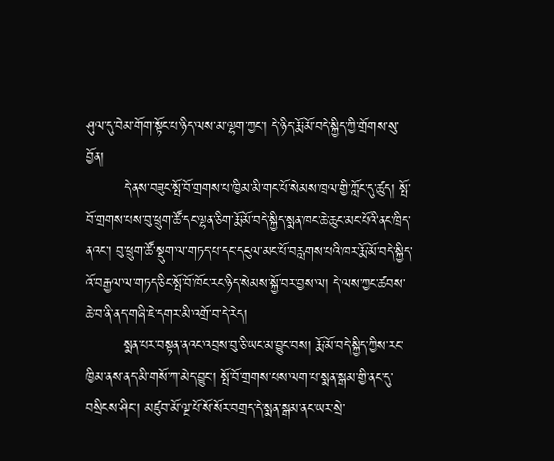ཤུལ་དུ་བེམ་གོག་སྟོང་པ་ཉིད་ལས་མ་ལྷག་ཀྱང་། དེ་ཉིད་རྨོ་མོ་བདེ་སྐྱིད་ཀྱི་གྲོགས་སུ་བྱོན།
        དེ་ནས་བཟུང་སྤོ་བོ་གྲགས་པ་ཁྱིམ་མི་གང་པོ་སེམས་ཁྲལ་གྱི་ཀློང་དུ་ཚུད། སྤོ་བོ་གྲགས་པས་བུ་ཕྲུག་ཚོ་དང་ལྷན་ཅིག་རྨོ་མོ་བདེ་སྐྱིད་སྨན་ཁང་ཆེ་ཆུང་མང་པོའི་ནང་ཁྲིད་ནའང་། བུ་ཕྲུག་ཚོ་སྡུག་ལ་གཏད་པ་དང་དངུལ་མང་པོ་བརླགས་པའི་ཁར་རྨོ་མོ་བདེ་སྐྱིད་འོ་བརྒྱལ་ལ་གཏད་ཅིང་སྤོ་བོ་ཁོང་རང་ཉིད་སེམས་སྐྱོ་བར་བྱས་ལ། དེ་ལས་ཀྱང་ཚབས་ཆེ་བ་ནི་ནད་གཞི་ཇེ་དགར་མི་འགྲོ་བ་དེ་རེད།
        སྨན་པར་བསྟན་ནའང་འབྲས་བུ་ཅི་ཡང་མ་བྱུང་བས། རྨོ་མོ་བདེ་སྐྱིད་ཀྱིས་རང་ཁྱིམ་ནས་ནད་མི་གསོ་ཀ་མེད་བྱུང་། སྤོ་བོ་གྲགས་པས་ལག་པ་སྨན་སྒམ་གྱི་ནང་དུ་བསྲིངས་ཤིང་། མཛུབ་མོ་ལྔ་པོ་སོ་སོར་བགྲད་དེ་སྨན་སྒམ་ནང་ཡར་སྲེ་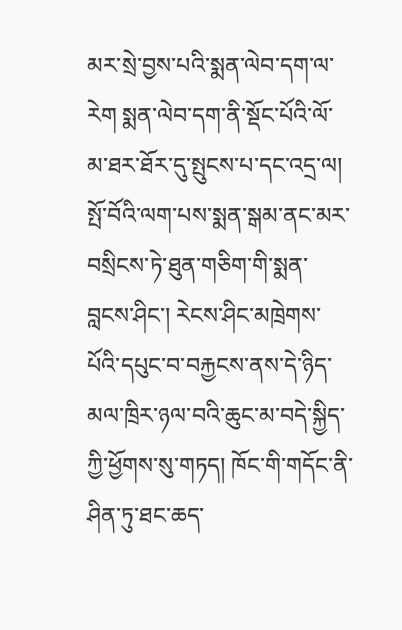མར་སྲེ་བྱས་པའི་སྨན་ལེབ་དག་ལ་རེག སྨན་ལེབ་དག་ནི་སྡོང་པོའི་ལོ་མ་ཐར་ཐོར་དུ་སྤུངས་པ་དང་འདྲ་ལ། སྤོ་བོའི་ལག་པས་སྨན་སྒམ་ནང་མར་བསྲིངས་ཏེ་ཐུན་གཅིག་གི་སྨན་བླངས་ཤིང་། རེངས་ཤིང་མཁྲེགས་པོའི་དཔུང་བ་བརྐྱངས་ནས་དེ་ཉིད་མལ་ཁྲིར་ཉལ་བའི་ཆུང་མ་བདེ་སྐྱིད་ཀྱི་ཕྱོགས་སུ་གཏད། ཁོང་གི་གདོང་ནི་ཤིན་ཏུ་ཐང་ཆད་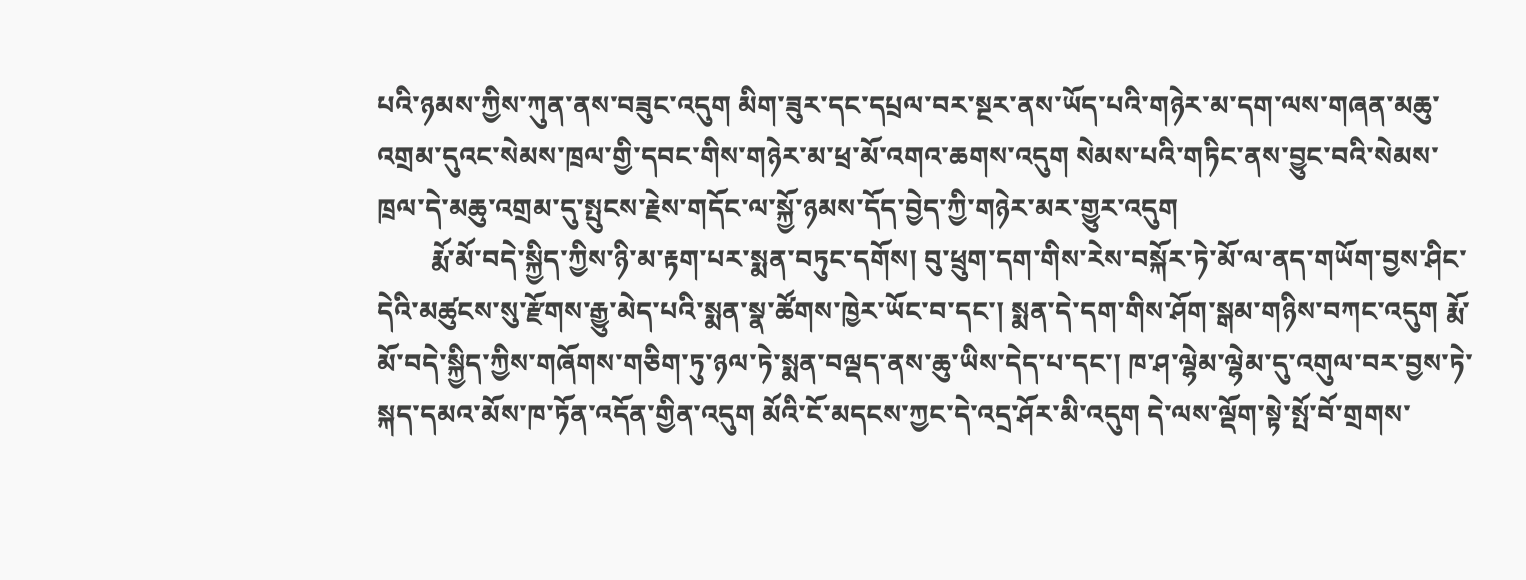པའི་ཉམས་ཀྱིས་ཀུན་ནས་བཟུང་འདུག མིག་ཟུར་དང་དཔྲལ་བར་སྔར་ནས་ཡོད་པའི་གཉེར་མ་དག་ལས་གཞན་མཆུ་འགྲམ་དུའང་སེམས་ཁྲལ་གྱི་དབང་གིས་གཉེར་མ་ཕྲ་མོ་འགའ་ཆགས་འདུག སེམས་པའི་གཏིང་ནས་བྱུང་བའི་སེམས་ཁྲལ་དེ་མཆུ་འགྲམ་དུ་སྤུངས་རྗེས་གདོང་ལ་སྐྱོ་ཉམས་དོད་བྱེད་ཀྱི་གཉེར་མར་གྱུར་འདུག
        རྨོ་མོ་བདེ་སྐྱིད་ཀྱིས་ཉི་མ་རྟག་པར་སྨན་བཏུང་དགོས། བུ་ཕྲུག་དག་གིས་རེས་བསྐོར་ཏེ་མོ་ལ་ནད་གཡོག་བྱས་ཤིང་དེའི་མཚུངས་སུ་རྫོགས་རྒྱུ་མེད་པའི་སྨན་སྣ་ཚོགས་ཁྱེར་ཡོང་བ་དང་། སྨན་དེ་དག་གིས་ཤོག་སྒམ་གཉིས་བཀང་འདུག རྨོ་མོ་བདེ་སྐྱིད་ཀྱིས་གཞོགས་གཅིག་ཏུ་ཉལ་ཏེ་སྨན་བལྡད་ནས་ཆུ་ཡིས་དེད་པ་དང་། ཁ་ཤ་ལྷེམ་ལྷེམ་དུ་འགུལ་བར་བྱས་ཏེ་སྐད་དམའ་མོས་ཁ་ཏོན་འདོན་གྱིན་འདུག མོའི་ངོ་མདངས་ཀྱང་དེ་འདྲ་ཤོར་མི་འདུག དེ་ལས་ལྡོག་སྟེ་སྤོ་བོ་གྲགས་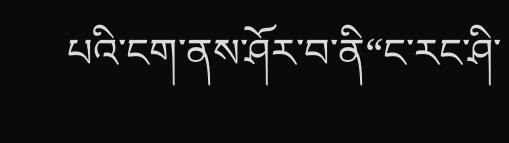པའི་ངག་ནས་ཤོར་བ་ནི“ང་རང་ཤི་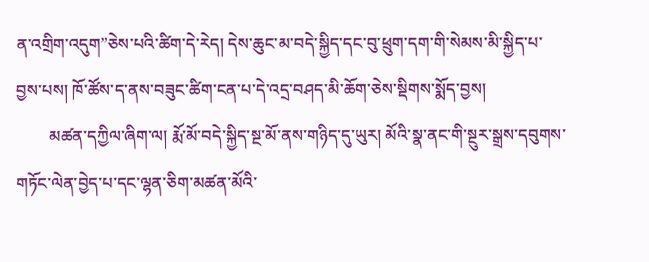ན་འགྲིག་འདུག”ཅེས་པའི་ཚིག་དེ་རེད། དེས་ཆུང་མ་བདེ་སྐྱིད་དང་བུ་ཕྲུག་དག་གི་སེམས་མི་སྐྱིད་པ་བྱས་པས། ཁོ་ཚོས་ད་ནས་བཟུང་ཚིག་ངན་པ་དེ་འདྲ་བཤད་མི་ཆོག་ཅེས་སྡིགས་སྨོད་བྱས།
        མཚན་དཀྱིལ་ཞིག་ལ། རྨོ་མོ་བདེ་སྐྱིད་སྔ་མོ་ནས་གཉིད་དུ་ཡུར། མོའི་སྣ་ནང་གི་སྔུར་སྒྲས་དབུགས་གཏོང་ལེན་བྱེད་པ་དང་ལྷན་ཅིག་མཚན་མོའི་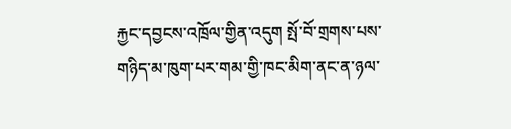རྐྱང་དབྱངས་འཁྲོལ་གྱིན་འདུག སྤོ་བོ་གྲགས་པས་གཉིད་མ་ཁུག་པར་གམ་གྱི་ཁང་མིག་ནང་ན་ཉལ་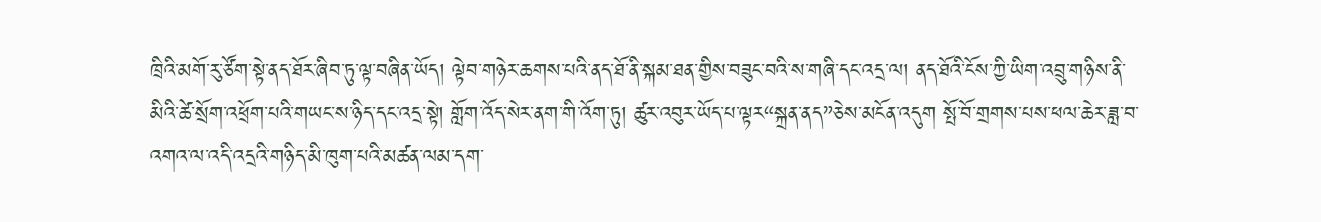ཁྲིའི་མགོ་རུ་ཙོག་སྟེ་ནད་ཐོར་ཞིབ་ཏུ་ལྟ་བཞིན་ཡོད། ལྟེབ་གཉེར་ཆགས་པའི་ནད་ཐོ་ནི་སྐམ་ཐན་གྱིས་བཟུང་བའི་ས་གཞི་དང་འདྲ་ལ། ནད་ཐོའི་ངོས་ཀྱི་ཡིག་འབྲུ་གཉིས་ནི་མིའི་ཚེ་སྲོག་འཕྲོག་པའི་གཡང་ས་ཉིད་དང་འདྲ་སྟེ། གློག་འོད་སེར་ནག་གི་འོག་ཏུ། ཚུར་འབུར་ཡོད་པ་ལྟར“སྐྲན་ནད”ཅེས་མངོན་འདུག སྤོ་བོ་གྲགས་པས་ཕལ་ཆེར་ཟླ་བ་འགའ་ལ་འདི་འདྲའི་གཉིད་མི་ཁུག་པའི་མཚན་ལམ་དག་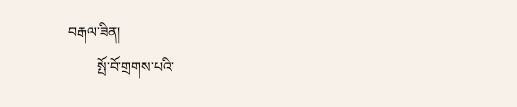བརྒལ་ཟིན།
        སྤོ་བོ་གྲགས་པའི་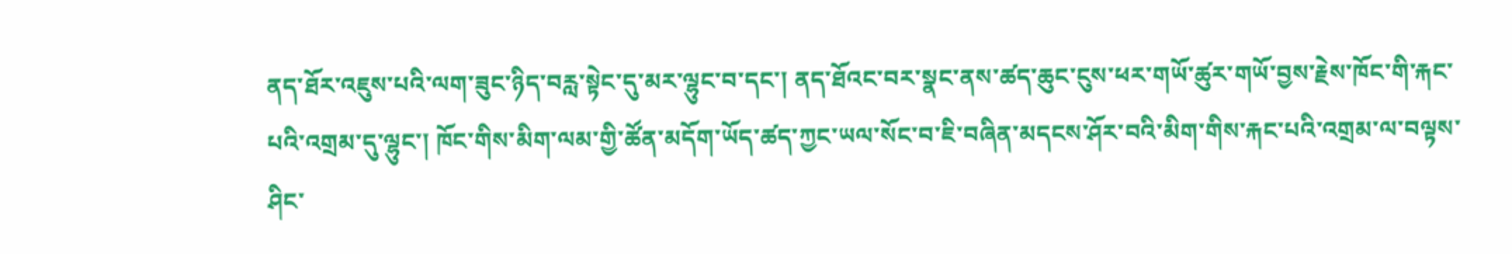ནད་ཐོར་འཇུས་པའི་ལག་ཟུང་ཉིད་བརླ་སྟེང་དུ་མར་ལྷུང་བ་དང་། ནད་ཐོའང་བར་སྣང་ནས་ཚད་ཆུང་ངུས་ཕར་གཡོ་ཚུར་གཡོ་བྱས་རྗེས་ཁོང་གི་རྐང་པའི་འགྲམ་དུ་ལྷུང་། ཁོང་གིས་མིག་ལམ་གྱི་ཚོན་མདོག་ཡོད་ཚད་ཀྱང་ཡལ་སོང་བ་ཇི་བཞིན་མདངས་ཤོར་བའི་མིག་གིས་རྐང་པའི་འགྲམ་ལ་བལྟས་ཤིང་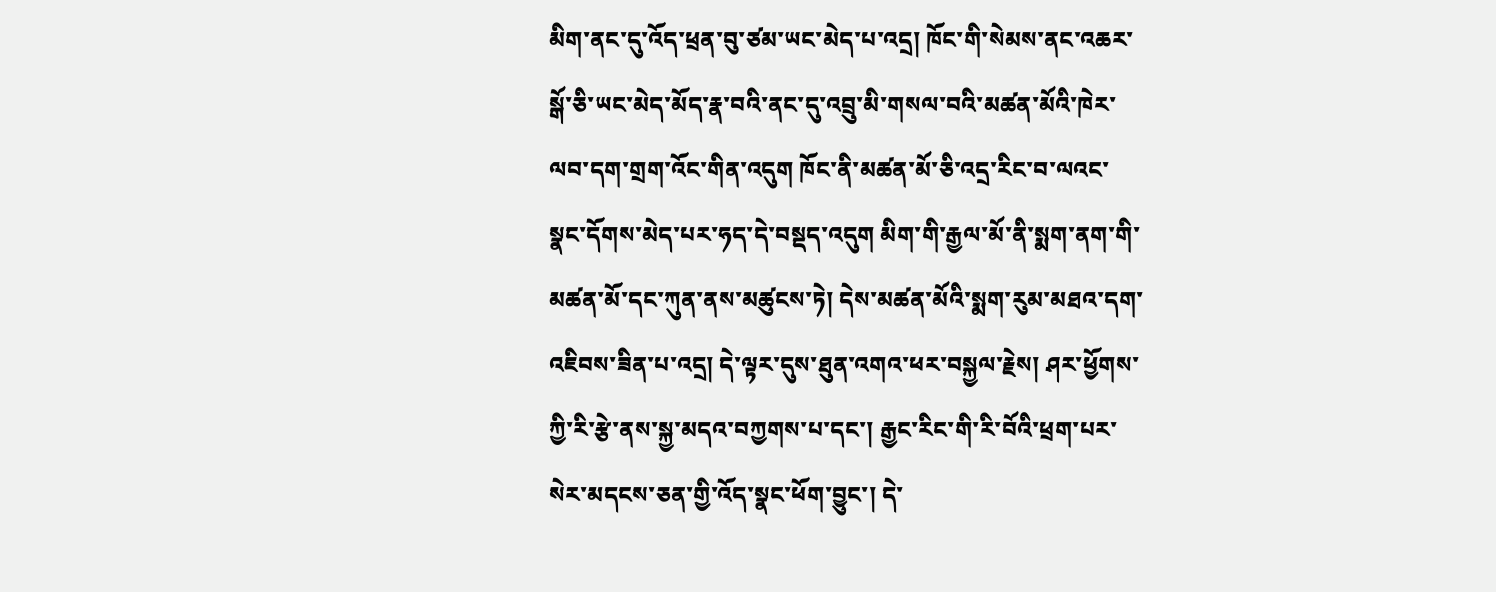མིག་ནང་དུ་འོད་ཕྲན་བུ་ཙམ་ཡང་མེད་པ་འདྲ། ཁོང་གི་སེམས་ནང་འཆར་སྒོ་ཅི་ཡང་མེད་མོད་རྣ་བའི་ནང་དུ་འབྲུ་མི་གསལ་བའི་མཚན་མོའི་ཁེར་ལབ་དག་གྲག་འོང་གིན་འདུག ཁོང་ནི་མཚན་མོ་ཅི་འདྲ་རིང་བ་ལའང་སྣང་དོགས་མེད་པར་ཧད་དེ་བསྡད་འདུག མིག་གི་རྒྱལ་མོ་ནི་སྨག་ནག་གི་མཚན་མོ་དང་ཀུན་ནས་མཚུངས་ཏེ། དེས་མཚན་མོའི་སྨག་རུམ་མཐའ་དག་འཇིབས་ཟིན་པ་འདྲ། དེ་ལྟར་དུས་ཐུན་འགའ་ཕར་བསྐྱལ་རྗེས། ཤར་ཕྱོགས་ཀྱི་རི་རྩེ་ནས་སྐྱ་མདའ་བཀྱགས་པ་དང་། རྒྱང་རིང་གི་རི་བོའི་ཕྲག་པར་སེར་མདངས་ཅན་གྱི་འོད་སྣང་ཕོག་བྱུང་། དེ་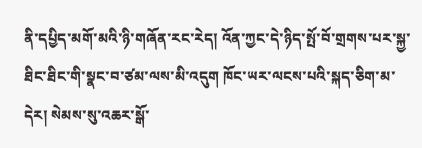ནི་དཔྱིད་མགོ་མའི་ཉི་གཞོན་རང་རེད། འོན་ཀྱང་དེ་ཉིད་སྤོ་བོ་གྲགས་པར་སྐྱ་ཐིང་ཐིང་གི་སྣང་བ་ཙམ་ལས་མི་འདུག ཁོང་ཡར་ལངས་པའི་སྐད་ཅིག་མ་དེར། སེམས་སུ་འཆར་སྒོ་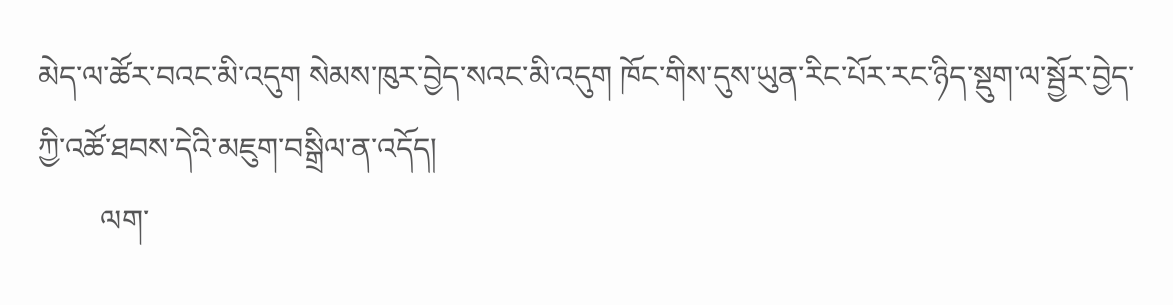མེད་ལ་ཚོར་བའང་མི་འདུག སེམས་ཁུར་བྱེད་སའང་མི་འདུག ཁོང་གིས་དུས་ཡུན་རིང་པོར་རང་ཉིད་སྡུག་ལ་སྦྱོར་བྱེད་ཀྱི་འཚོ་ཐབས་དེའི་མཇུག་བསྒྲིལ་ན་འདོད།
        ལག་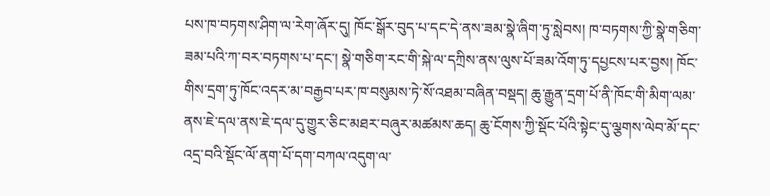པས་ཁ་བཏགས་ཤིག་ལ་རེག་ཞོར་དུ། ཁོང་སྒོར་བུད་པ་དང་དེ་ནས་ཟམ་སྣེ་ཞིག་ཏུ་སླེབས། ཁ་བཏགས་ཀྱི་སྣེ་གཅིག་ཟམ་པའི་ཀ་བར་བཏགས་པ་དང་། སྣེ་གཅིག་རང་གི་སྐེ་ལ་དཀྲིས་ནས་ལུས་པོ་ཟམ་འོག་ཏུ་དཔྱངས་པར་བྱས། ཁོང་གིས་དྲག་ཏུ་ཁོང་འདར་མ་བརྒྱབ་པར་ཁ་བསུམས་ཏེ་སོ་འཐམ་བཞིན་བསྡད། ཆུ་རྒྱུན་དྲག་པོ་ནི་ཁོང་གི་མིག་ལམ་ནས་ཇེ་དལ་ནས་ཇེ་དལ་དུ་གྱུར་ཅིང་མཐར་བཞུར་མཚམས་ཆད། ཆུ་ངོགས་ཀྱི་སྡོང་པོའི་སྟེང་དུ་ལྕགས་ལེབ་མོ་དང་འདྲ་བའི་སྡོང་ལོ་ནག་པོ་དག་བཀལ་འདུག་ལ་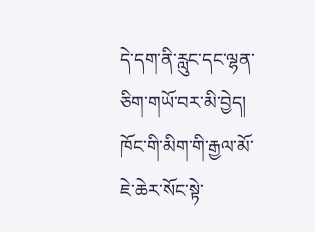དེ་དག་ནི་རླུང་དང་ལྷན་ཅིག་གཡོ་བར་མི་བྱེད། ཁོང་གི་མིག་གི་རྒྱལ་མོ་ཇེ་ཆེར་སོང་སྟེ་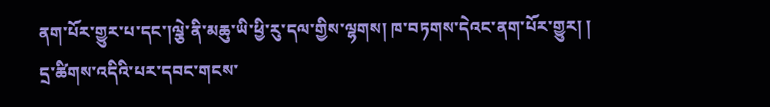ནག་པོར་གྱུར་པ་དང་།ལྕེ་ནི་མཆུ་ཡི་ཕྱི་རུ་དལ་གྱིས་ལྷགས། ཁ་བཏགས་དེའང་ནག་པོར་གྱུར། །
དྲ་ཚིགས་འདིའི་པར་དབང་གངས་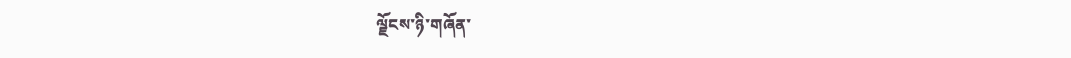ལྗོངས་ཉི་གཞོན་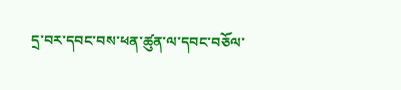དྲ་བར་དབང་བས་ཕན་ཚུན་ལ་དབང་བཅོལ་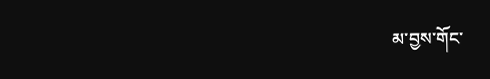མ་བྱས་གོང་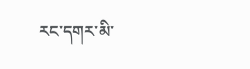རང་དགར་མི་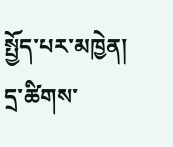སྤྱོད་པར་མཁྱེན།
དྲ་ཚིགས་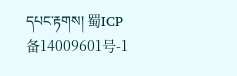དཔང་རྟགས། 蜀ICP备14009601号-1